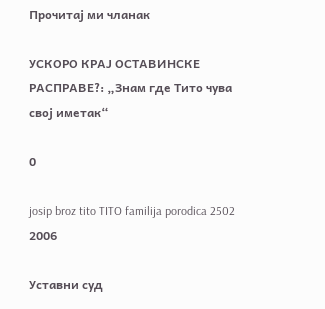Прочитај ми чланак

УСКОРО КРАЈ ОСТАВИНСКЕ РАСПРАВЕ?: „Знам где Тито чува свој иметак“

0

josip broz tito TITO familija porodica 2502 2006

Уставни суд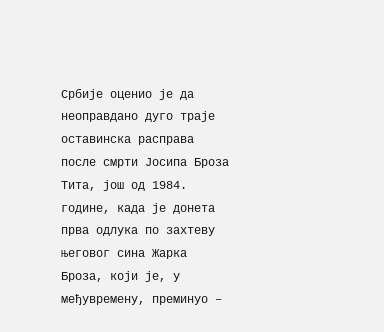Србије оценио је да неоправдано дуго траје оставинска расправа после смрти Јосипа Броза Тита, још од 1984. године, када је донета прва одлука по захтеву његовог сина Жарка Броза, који је, у међувремену, преминуо –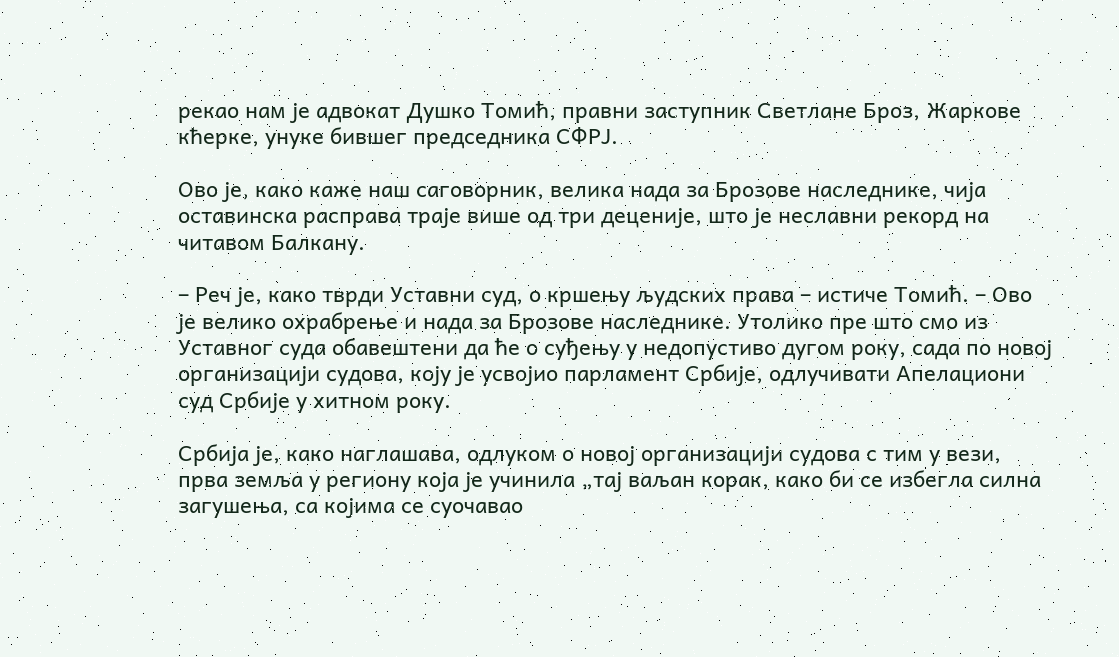рекао нам је адвокат Душко Томић, правни заступник Светлане Броз, Жаркове кћерке, унуке бившег председника СФРЈ.

Ово је, како каже наш саговорник, велика нада за Брозове наследнике, чија оставинска расправа траје више од три деценије, што је неславни рекорд на читавом Балкану.

– Реч је, како тврди Уставни суд, о кршењу људских права – истиче Томић. – Ово је велико охрабрење и нада за Брозове наследнике. Утолико пре што смо из Уставног суда обавештени да ће о суђењу у недопустиво дугом року, сада по новој организацији судова, коју је усвојио парламент Србије, одлучивати Апелациони суд Србије у хитном року.

Србија је, како наглашава, одлуком о новој организацији судова с тим у вези, прва земља у региону која је учинила „тај ваљан корак, како би се избегла силна загушења, са којима се суочавао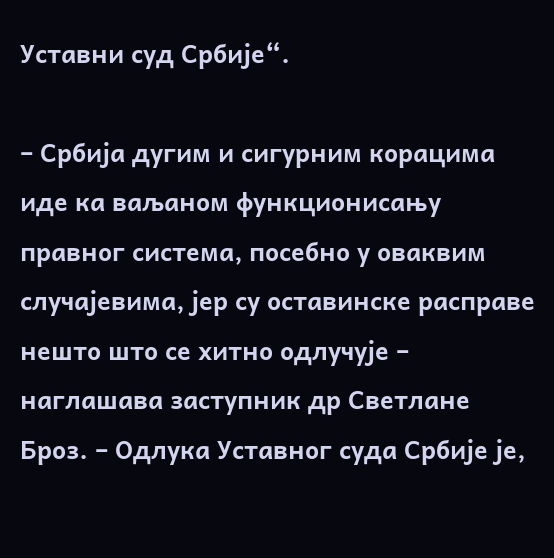Уставни суд Србије“.

– Србија дугим и сигурним корацима иде ка ваљаном функционисању правног система, посебно у оваквим случајевима, јер су оставинске расправе нешто што се хитно одлучује – наглашава заступник др Светлане Броз. – Одлука Уставног суда Србије је,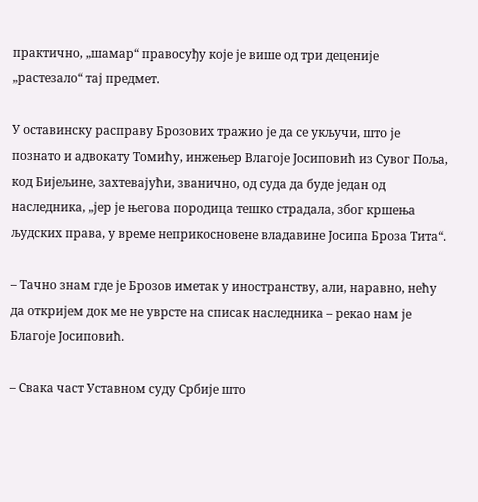практично, „шамар“ правосуђу које је више од три деценије „растезало“ тај предмет.

У оставинску расправу Брозових тражио је да се укључи, што је познато и адвокату Томићу, инжењер Влагоје Јосиповић из Сувог Поља, код Бијељине, захтевајући, званично, од суда да буде један од наследника, „јер је његова породица тешко страдала, због кршења људских права, у време неприкосновене владавине Јосипа Броза Тита“.

– Тачно знам где је Брозов иметак у иностранству, али, наравно, нећу да откријем док ме не уврсте на списак наследника – рекао нам је Благоје Јосиповић.

– Свака част Уставном суду Србије што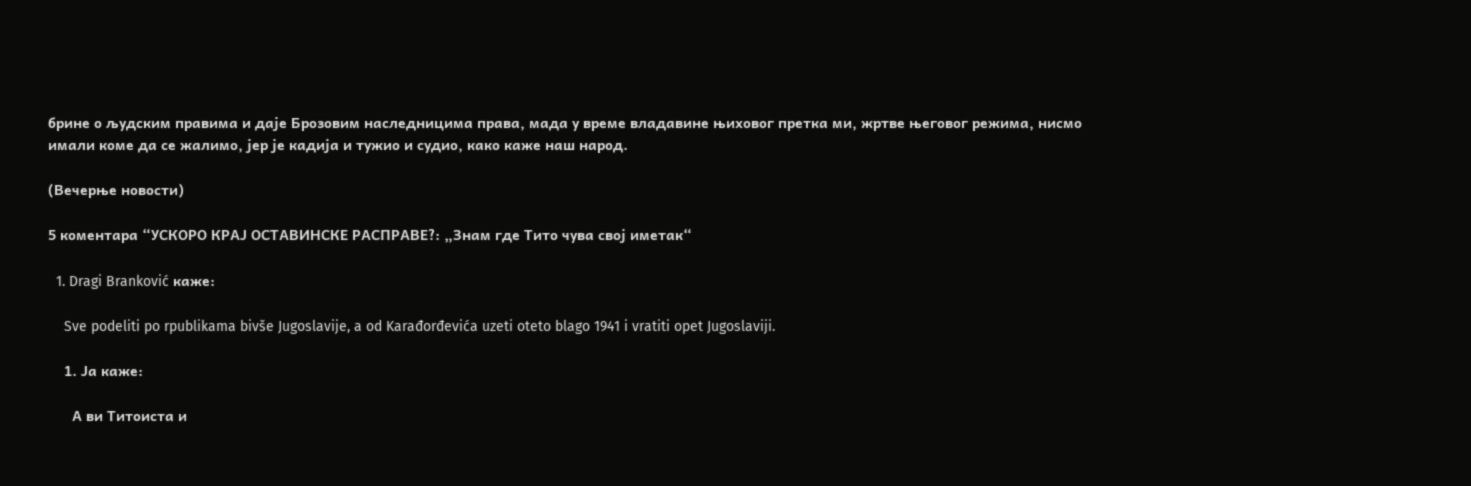брине о људским правима и даје Брозовим наследницима права, мада у време владавине њиховог претка ми, жртве његовог режима, нисмо имали коме да се жалимо, јер је кадија и тужио и судио, како каже наш народ.

(Вечерње новости)

5 коментара “УСКОРО КРАЈ ОСТАВИНСКЕ РАСПРАВЕ?: „Знам где Тито чува свој иметак“

  1. Dragi Branković каже:

    Sve podeliti po rpublikama bivše Jugoslavije, a od Karađorđevića uzeti oteto blago 1941 i vratiti opet Jugoslaviji.

    1. Ја каже:

      А ви Титоиста и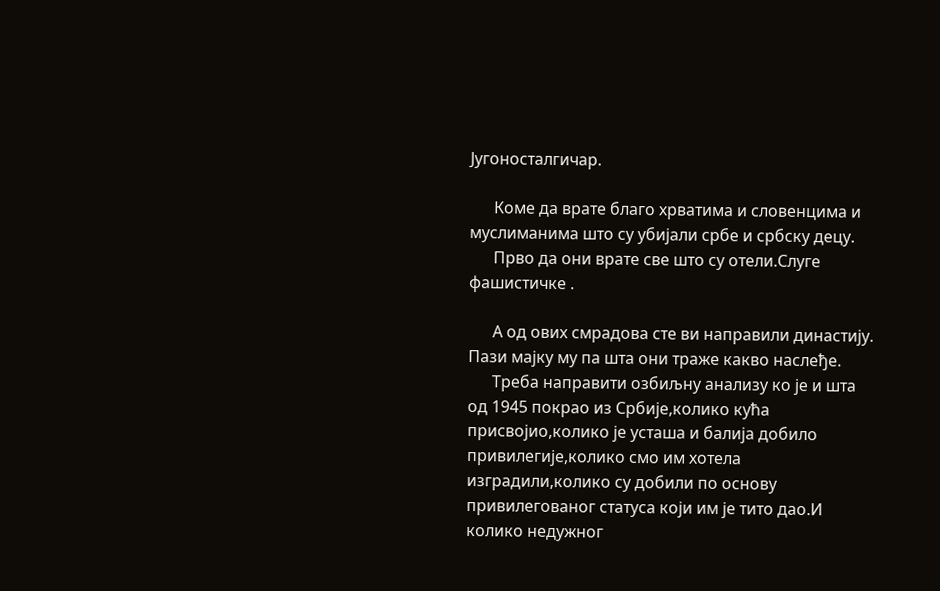Југоносталгичар.

      Коме да врате благо хрватима и словенцима и муслиманима што су убијали србе и србску децу.
      Прво да они врате све што су отели.Слуге фашистичке .

      А од ових смрадова сте ви направили династију. Пази мајку му па шта они траже какво наслеђе.
      Треба направити озбиљну анализу ко је и шта од 1945 покрао из Србије,колико кућа присвојио,колико је усташа и балија добило привилегије,колико смо им хотела изградили,колико су добили по основу привилегованог статуса који им је тито дао.И колико недужног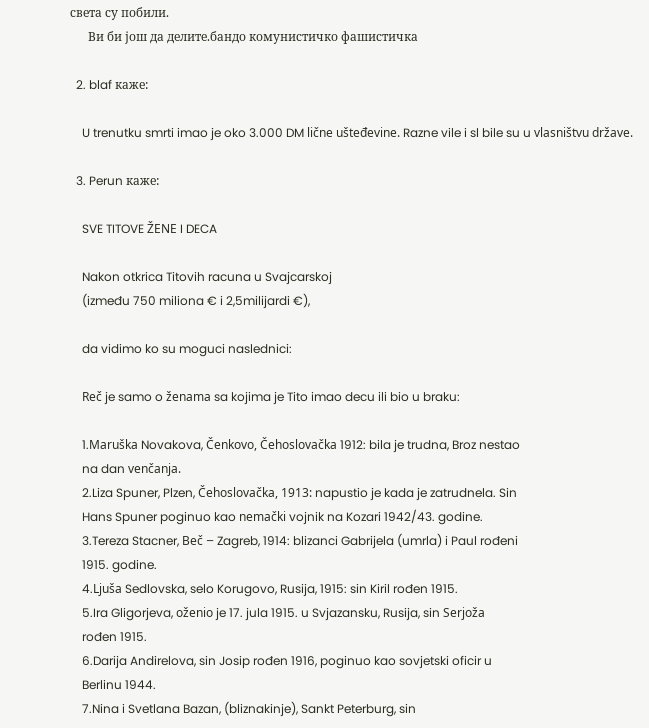света су побили.
      Ви би још да делите.бандо комунистичко фашистичка

  2. blaf каже:

    U trenutku smrti imao je oko 3.000 DM lične ušteđevine. Razne vile i sl bile su u vlasništvu države.

  3. Perun каже:

    SVE TITOVE ŽENE I DECA

    Nakon otkrica Titovih racuna u Svajcarskoj
    (između 750 miliona € i 2,5milijardi €),

    da vidimo ko su moguci naslednici:

    Reč je samo o ženama sa kojima je Tito imao decu ili bio u braku:

    1.Maruška Novakova, Čenkovo, Čehoslovačka 1912: bila je trudna, Broz nestao
    na dan venčanja.
    2.Liza Spuner, Plzen, Čehoslovačka, 1913: napustio je kada je zatrudnela. Sin
    Hans Spuner poginuo kao nemački vojnik na Kozari 1942/43. godine.
    3.Tereza Stacner, Beč – Zagreb, 1914: blizanci Gabrijela (umrla) i Paul rođeni
    1915. godine.
    4.Ljuša Sedlovska, selo Korugovo, Rusija, 1915: sin Kiril rođen 1915.
    5.Ira Gligorjeva, oženio je 17. jula 1915. u Svjazansku, Rusija, sin Serjoža
    rođen 1915.
    6.Darija Andirelova, sin Josip rođen 1916, poginuo kao sovjetski oficir u
    Berlinu 1944.
    7.Nina i Svetlana Bazan, (bliznakinje), Sankt Peterburg, sin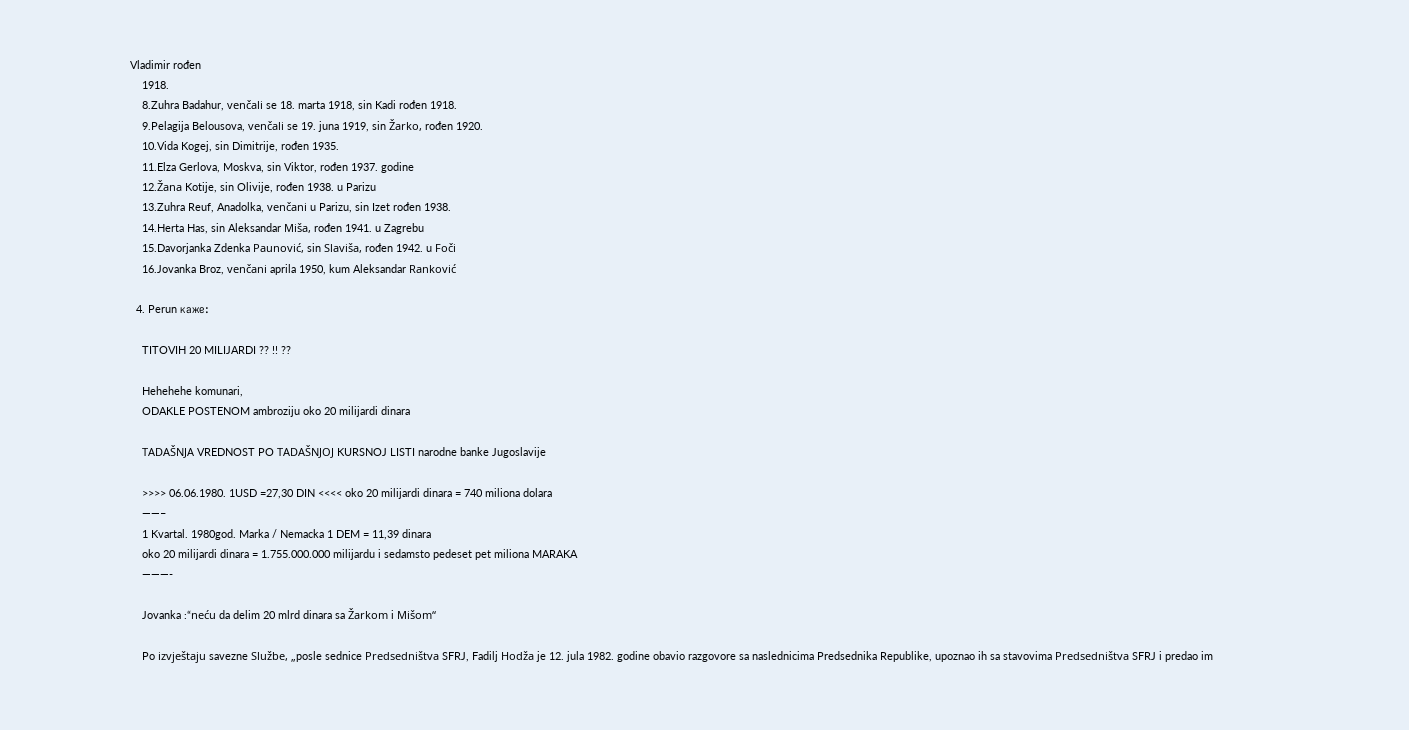Vladimir rođen
    1918.
    8.Zuhra Badahur, venčali se 18. marta 1918, sin Kadi rođen 1918.
    9.Pelagija Belousova, venčali se 19. juna 1919, sin Žarko, rođen 1920.
    10.Vida Kogej, sin Dimitrije, rođen 1935.
    11.Elza Gerlova, Moskva, sin Viktor, rođen 1937. godine
    12.Žana Kotije, sin Olivije, rođen 1938. u Parizu
    13.Zuhra Reuf, Anadolka, venčani u Parizu, sin Izet rođen 1938.
    14.Herta Has, sin Aleksandar Miša, rođen 1941. u Zagrebu
    15.Davorjanka Zdenka Paunović, sin Slaviša, rođen 1942. u Foči
    16.Jovanka Broz, venčani aprila 1950, kum Aleksandar Ranković

  4. Perun каже:

    TITOVIH 20 MILIJARDI ?? !! ??

    Hehehehe komunari,
    ODAKLE POSTENOM ambroziju oko 20 milijardi dinara

    TADAŠNJA VREDNOST PO TADAŠNJOJ KURSNOJ LISTI narodne banke Jugoslavije

    >>>> 06.06.1980. 1USD =27,30 DIN <<<< oko 20 milijardi dinara = 740 miliona dolara
    ——–
    1 Kvartal. 1980god. Marka / Nemacka 1 DEM = 11,39 dinara
    oko 20 milijardi dinara = 1.755.000.000 milijardu i sedamsto pedeset pet miliona MARAKA
    ———-

    Jovanka :“neću da delim 20 mlrd dinara sa Žarkom i Mišom“

    Po izvještaju savezne Službe, „posle sednice Predsedništva SFRJ, Fadilj Hodža je 12. jula 1982. godine obavio razgovore sa naslednicima Predsednika Republike, upoznao ih sa stavovima Predsedništva SFRJ i predao im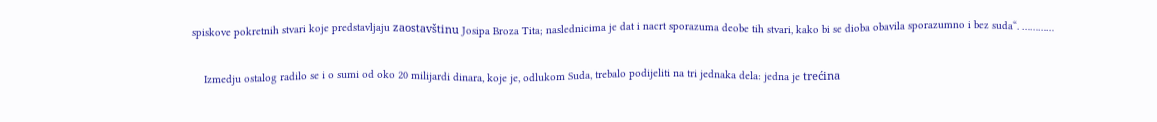spiskove pokretnih stvari koje predstavljaju zaostavštinu Josipa Broza Tita; naslednicima je dat i nacrt sporazuma deobe tih stvari, kako bi se dioba obavila sporazumno i bez suda“. …………

    Izmedju ostalog radilo se i o sumi od oko 20 milijardi dinara, koje je, odlukom Suda, trebalo podijeliti na tri jednaka dela: jedna je trećina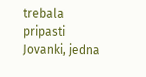trebala pripasti Jovanki, jedna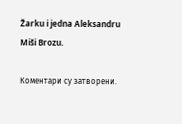Žarku i jedna Aleksandru Miši Brozu.

Коментари су затворени.